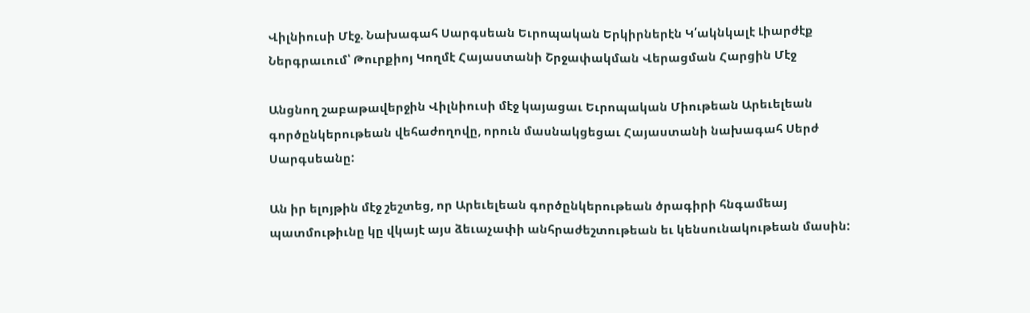Վիլնիուսի Մէջ. Նախագահ Սարգսեան Եւրոպական Երկիրներէն Կ՛ակնկալէ Լիարժէք Ներգրաւում՝ Թուրքիոյ Կողմէ Հայաստանի Շրջափակման Վերացման Հարցին Մէջ

Անցնող շաբաթավերջին Վիլնիուսի մէջ կայացաւ Եւրոպական Միութեան Արեւելեան գործընկերութեան վեհաժողովը, որուն մասնակցեցաւ Հայաստանի նախագահ Սերժ Սարգսեանը:

Ան իր ելոյթին մէջ շեշտեց, որ Արեւելեան գործընկերութեան ծրագիրի հնգամեայ պատմութիւնը կը վկայէ այս ձեւաչափի անհրաժեշտութեան եւ կենսունակութեան մասին: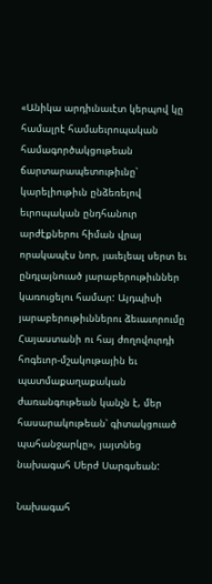«Անիկա արդիւնաւէտ կերպով կը համալրէ համաեւրոպական համագործակցութեան ճարտարապետութիւնը՝ կարելիութիւն ընձեռելով եւրոպական ընդհանուր արժէքներու հիման վրայ որակապէս նոր, յաւելեալ սերտ եւ ընդլայնուած յարաբերութիւններ կառուցելու համար: Այդպիսի յարաբերութիւններու ձեւաւորումը Հայաստանի ու հայ ժողովուրդի հոգեւոր-մշակութային եւ պատմաքաղաքական ժառանգութեան կանչն է, մեր հասարակութեան՝ գիտակցուած պահանջարկը», յայտնեց նախագահ Սերժ Սարգսեան:

Նախագահ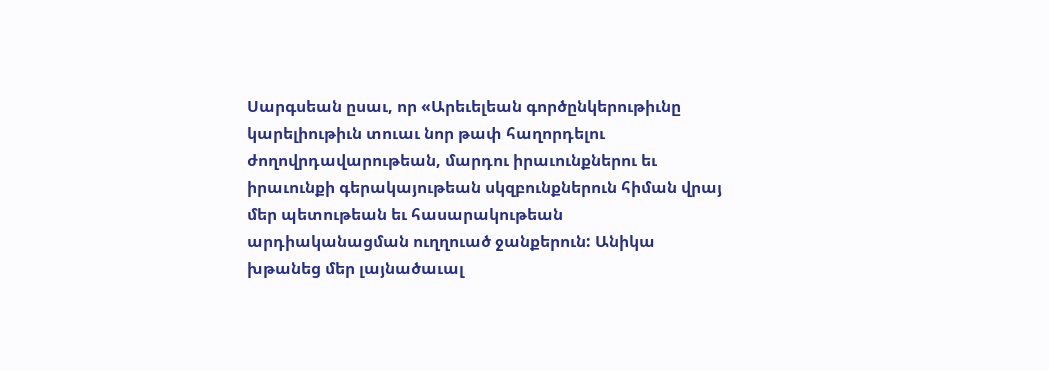Սարգսեան ըսաւ, որ «Արեւելեան գործընկերութիւնը կարելիութիւն տուաւ նոր թափ հաղորդելու ժողովրդավարութեան, մարդու իրաւունքներու եւ իրաւունքի գերակայութեան սկզբունքներուն հիման վրայ մեր պետութեան եւ հասարակութեան արդիականացման ուղղուած ջանքերուն: Անիկա խթանեց մեր լայնածաւալ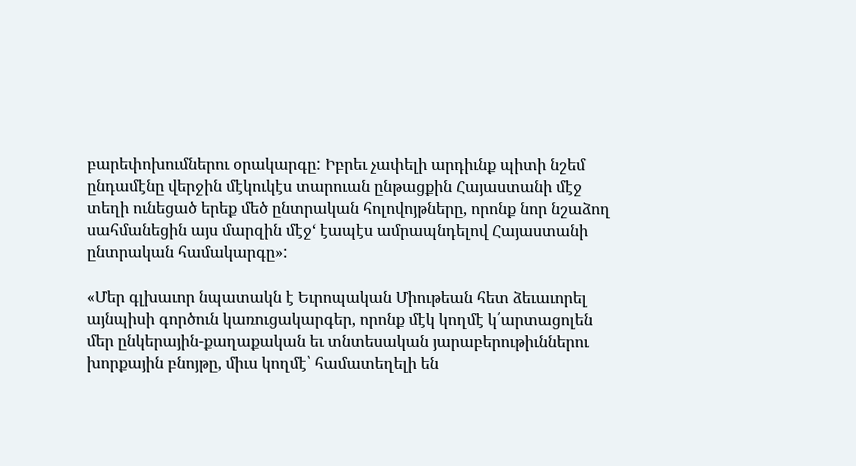բարեփոխումներու օրակարգը: Իբրեւ չափելի արդիւնք պիտի նշեմ ընդամէնը վերջին մէկուկէս տարուան ընթացքին Հայաստանի մէջ տեղի ունեցած երեք մեծ ընտրական հոլովոյթները, որոնք նոր նշաձող սահմանեցին այս մարզին մէջ‘ էապէս ամրապնդելով Հայաստանի ընտրական համակարգը»:

«Մեր գլխաւոր նպատակն է Եւրոպական Միութեան հետ ձեւաւորել այնպիսի գործուն կառուցակարգեր, որոնք մէկ կողմէ կ՛արտացոլեն մեր ընկերային-քաղաքական եւ տնտեսական յարաբերութիւններու խորքային բնոյթը, միւս կողմէ՝ համատեղելի են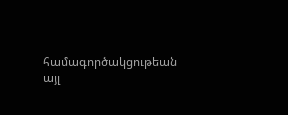համագործակցութեան այլ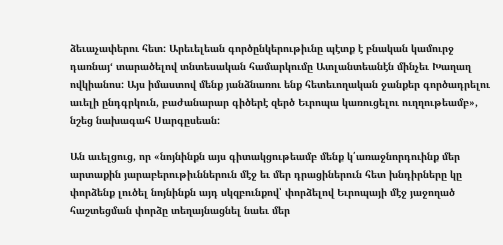ձեւաչափերու հետ: Արեւելեան գործընկերութիւնը պէտք է բնական կամուրջ դառնայ‘ տարածելով տնտեսական համարկումը Ատլանտեանէն մինչեւ Խաղաղ ովկիանոս: Այս իմաստով մենք յանձնառու ենք հետեւողական ջանքեր գործադրելու աւելի ընդգրկուն, բաժանարար գիծերէ զերծ Եւրոպա կառուցելու ուղղութեամբ», նշեց նախագահ Սարգըսեան:

Ան աւելցուց, որ «նոյնինքն այս գիտակցութեամբ մենք կ՛առաջնորդուինք մեր արտաքին յարաբերութիւններուն մէջ եւ մեր դրացիներուն հետ խնդիրները կը փորձենք լուծել նոյնինքն այդ սկզբունքով՝ փորձելով Եւրոպայի մէջ յաջողած հաշտեցման փորձը տեղայնացնել նաեւ մեր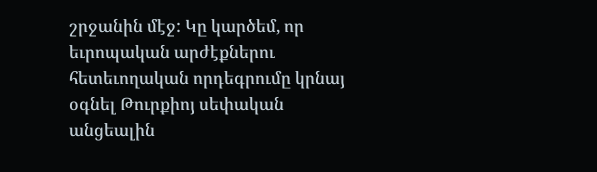շրջանին մէջ: Կը կարծեմ, որ եւրոպական արժէքներու հետեւողական որդեգրումը կրնայ օգնել Թուրքիոյ սեփական անցեալին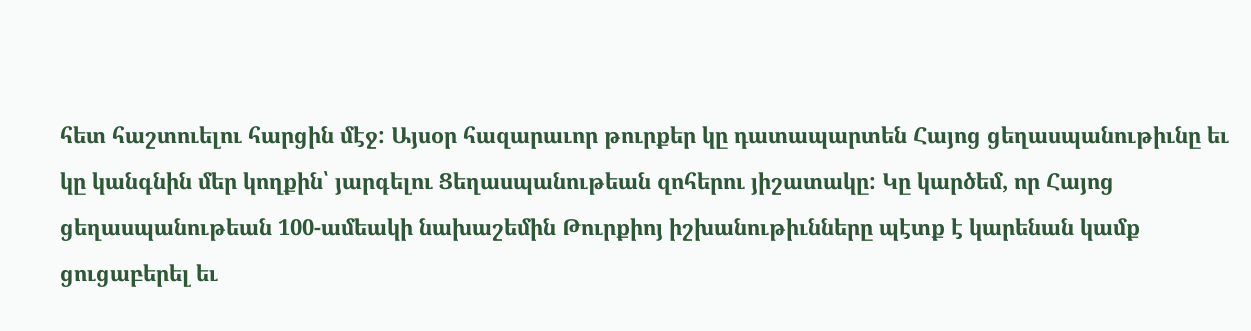հետ հաշտուելու հարցին մէջ: Այսօր հազարաւոր թուրքեր կը դատապարտեն Հայոց ցեղասպանութիւնը եւ կը կանգնին մեր կողքին՝ յարգելու Ցեղասպանութեան զոհերու յիշատակը: Կը կարծեմ, որ Հայոց ցեղասպանութեան 100-ամեակի նախաշեմին Թուրքիոյ իշխանութիւնները պէտք է կարենան կամք ցուցաբերել եւ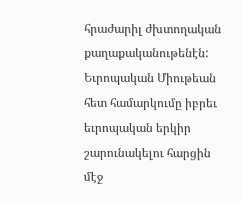հրաժարիլ ժխտողական քաղաքականութենէն: Եւրոպական Միութեան հետ համարկումը իբրեւ եւրոպական երկիր շարունակելու հարցին մէջ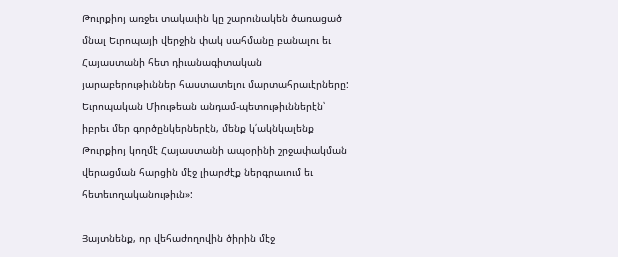Թուրքիոյ առջեւ տակաւին կը շարունակեն ծառացած մնալ Եւրոպայի վերջին փակ սահմանը բանալու եւ Հայաստանի հետ դիւանագիտական յարաբերութիւններ հաստատելու մարտահրաւէրները: Եւրոպական Միութեան անդամ-պետութիւններէն՝ իբրեւ մեր գործընկերներէն, մենք կ՛ակնկալենք Թուրքիոյ կողմէ Հայաստանի ապօրինի շրջափակման վերացման հարցին մէջ լիարժէք ներգրաւում եւ հետեւողականութիւն»:

Յայտնենք, որ վեհաժողովին ծիրին մէջ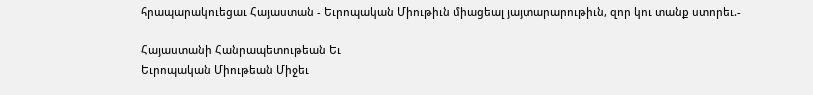հրապարակուեցաւ Հայաստան - Եւրոպական Միութիւն միացեալ յայտարարութիւն, զոր կու տանք ստորեւ.-

Հայաստանի Հանրապետութեան Եւ
Եւրոպական Միութեան Միջեւ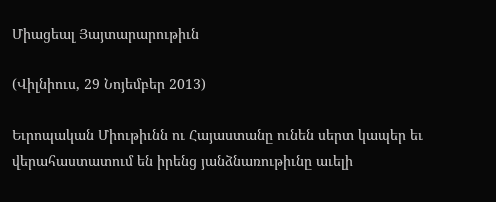Միացեալ Յայտարարութիւն

(Վիլնիուս, 29 Նոյեմբեր 2013)

Եւրոպական Միութիւնն ու Հայաստանը ունեն սերտ կապեր եւ վերահաստատում են իրենց յանձնառութիւնը աւելի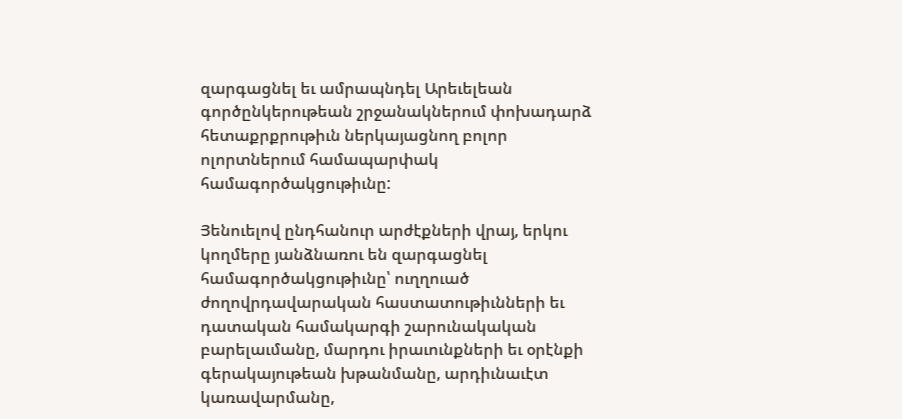զարգացնել եւ ամրապնդել Արեւելեան գործընկերութեան շրջանակներում փոխադարձ հետաքրքրութիւն ներկայացնող բոլոր ոլորտներում համապարփակ համագործակցութիւնը:

Յենուելով ընդհանուր արժէքների վրայ, երկու կողմերը յանձնառու են զարգացնել համագործակցութիւնը՝ ուղղուած ժողովրդավարական հաստատութիւնների եւ դատական համակարգի շարունակական բարելաւմանը, մարդու իրաւունքների եւ օրէնքի գերակայութեան խթանմանը, արդիւնաւէտ կառավարմանը,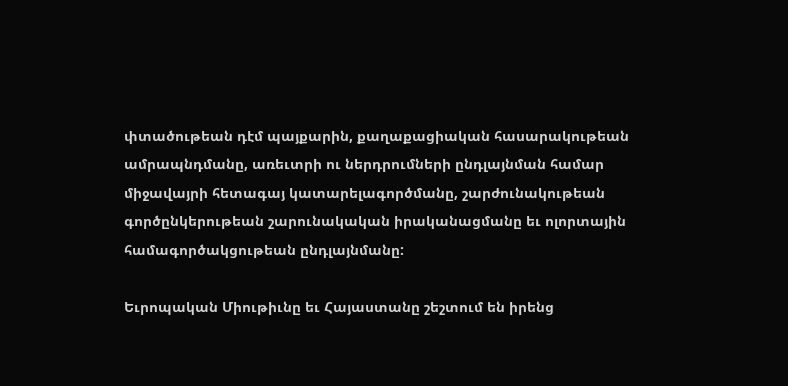փտածութեան դէմ պայքարին, քաղաքացիական հասարակութեան ամրապնդմանը, առեւտրի ու ներդրումների ընդլայնման համար միջավայրի հետագայ կատարելագործմանը, շարժունակութեան գործընկերութեան շարունակական իրականացմանը եւ ոլորտային համագործակցութեան ընդլայնմանը:

Եւրոպական Միութիւնը եւ Հայաստանը շեշտում են իրենց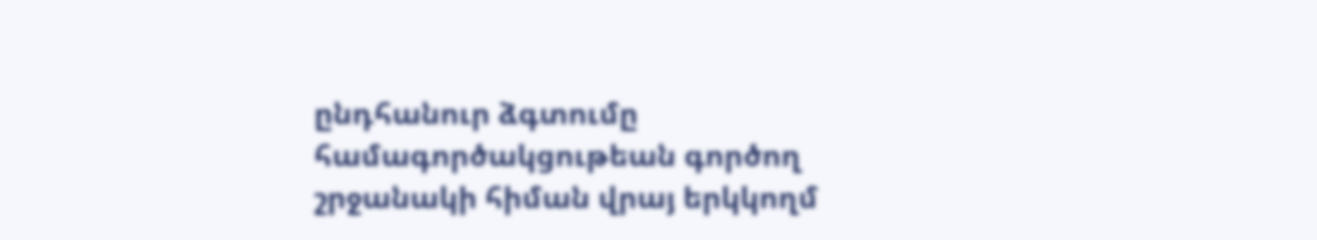ընդհանուր ձգտումը համագործակցութեան գործող շրջանակի հիման վրայ երկկողմ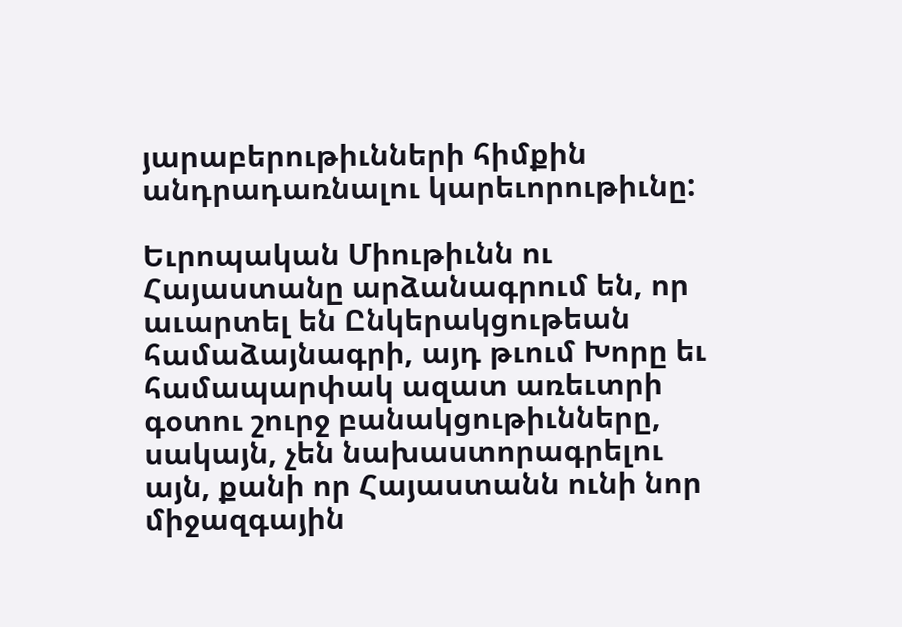յարաբերութիւնների հիմքին անդրադառնալու կարեւորութիւնը:

Եւրոպական Միութիւնն ու Հայաստանը արձանագրում են, որ աւարտել են Ընկերակցութեան համաձայնագրի, այդ թւում Խորը եւ համապարփակ ազատ առեւտրի գօտու շուրջ բանակցութիւնները, սակայն, չեն նախաստորագրելու այն, քանի որ Հայաստանն ունի նոր միջազգային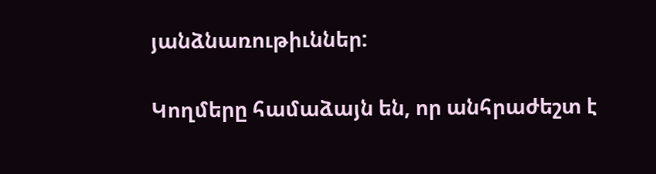յանձնառութիւններ:

Կողմերը համաձայն են, որ անհրաժեշտ է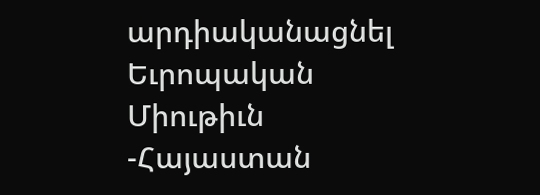արդիականացնել Եւրոպական Միութիւն -Հայաստան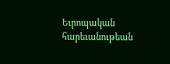Եւրոպական  հարեւանութեան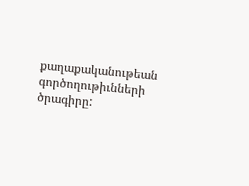քաղաքականութեան գործողութիւնների ծրագիրը: